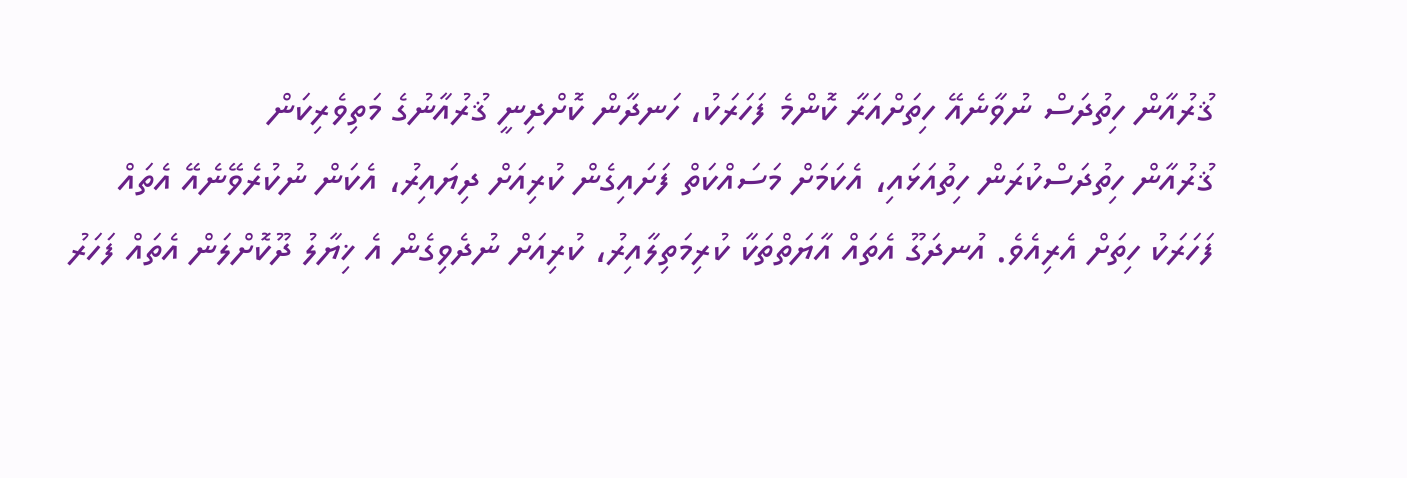ޤުރުއާން ހިތުދަސް ނުވާނެއޭ ހިތަށްއަރާ ކޮންމެ ފަހަރަކު، ހަނދާން ކޮށްދިނީ ޤުރުއާނުގެ މަތިވެރިކަން
ޤުރުއާން ހިތުދަސްކުރަން ހިތުއަޅައި، އެކަމަށް މަސައްކަތް ފަށައިގެން ކުރިއަށް ދިޔައިރު، އެކަން ނުކުރެވޭނެއޭ އެތައް ފަހަރަކު ހިތަށް އެރިއެވެ. އުނދަގޫ އެތައް އާޔަތްތަކާ ކުރިމަތިލާއިރު، ކުރިއަށް ނުދެވިގެން އެ ޚިޔާލު ދޫކޮށްލަން އެތައް ފަހަރު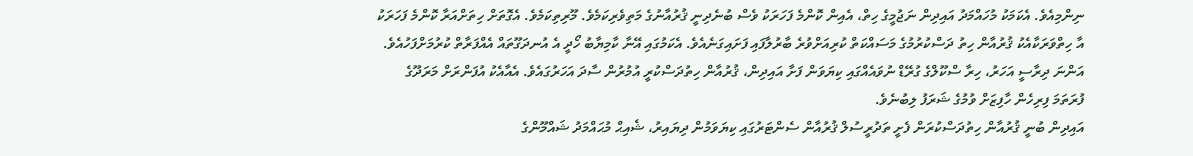ނިންމިއެވެ. އެކަމަކު މުހައްމަދު އައިދިން ނަޖުމީގެ ހިތް، އެއިން ކޮންމެ ފަހަރަކު ވެސް ބުނެދިނީ ޤުރުއާނުގެ މަތިވެރިކަމެވެ. މޫރިތިކަމެވެ. އެގޮތަށް ހިތަށްއަރާ ކޮންމެ ފަހަރަކު އާ ހިތްވަރަކާއެކު ޤުރުއާން ހިތު ދަސްކުރުމުގެ މަސައްކަތް ކުރިއަށްވުރެ ބާރުލާފައި ފަށައިގަނެއެވެ. އެކަމުގައި އޭނާ ކާމިޔާބު ހޯދީ އެ އުނދަގޫތައް އެއްފަރާތް ކުރުމަށްފަހުއެވެ.
އަންނަ ދިރާސީ އަހަރު، ހިރާ ސްކޫލްގެ ގުރޭޑް ނުވައެއްގައި ކިޔަވަން ފަށާ އައިދިން، ޤުރުއާން ހިތުދަސްކުރީ އުމުރުން ސާދަ އަހަރުގައެވެ. އެއާއެކު އުފަންރަށް މަރަދޫގެ ފުރަތަމަ ފިރިހެން ހާފިޒަށް ވުމުގެ ޝަރަފު ލިބުނެވެ.
އައިދިން ބުނީ ޤުރުއާން ހިތުދަސްކުރަން ފެށީ ތަދުރީސުލް ޤުރުއާން ސެންޓަރުގައި ކިޔަވަމުން ދިޔައިރު، ޝެއިޙް މުޙައްމަދު ޝައްމޫންގެ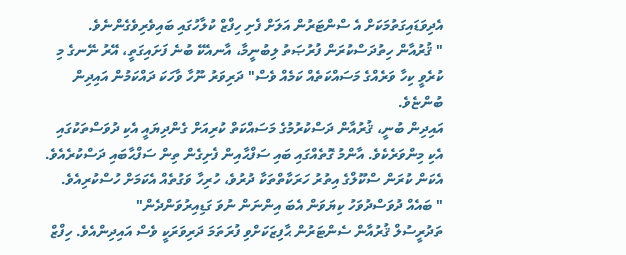އެދިވަޑައިގަތުމަކަށް އެ ސްންޓަރުން އަލަށް ފެށި ހިފްޒް ކުލާހުގައި ބައިވެރިވެގެންނެވެ.
" ޤުރުއާން ހިތުދަސްކުރަން ފުރުޞަތު ލިބުނީމާ، އާނއެކޭ ބުނެ ފަށައިގަތީ، އޭރު ނޭނގެ މި ކުރެވީ ކިހާ ވަރެއްގެ މަސައްކަތެއް ކަމެއް ވެސް" ދަރިވަރު ނޫހާ ވާހަކަ ދައްކަމުން އައިދިން ބުންޏެވެ.
އައިދިން ބުނީ، ޤުރުއާން ދަސްކުރުމުގެ މަސައްކަތް ކުރިއަށް ގެންދިޔައީ އެކި ދުވަސްތަކުގައި އެކި މިންވަރެކެވެ. އާންމު ގޮތެއްގައި ބައި ސަފްޙާއިން ފެށިގެން ތިން ސަފްޙާބައި ދަސްކުރެއެވެ.
އެކަން ކުރަން ސްކޫލްގެ އިތުރު ހަރަކާތްތަކާ ދުރުވެ، ހުރިހާ ވަގުތެއް އެކަމަށް ހުސްކުރިއެވެ.
" ބައެއް ދުވަސްދުވަހު ކިޔަވަން އެބަ އިންނަން ނުވަ ގަޑިއިރުވަންދެން"
ތަދުރީސުލް ޤުރުއާން ސެންޓަރުން ޙާފިޒަކަށްވި ފުރަތަމަ ދަރިވަރަކީ ވެސް އައިދިންއެވެ. ހިފްޒް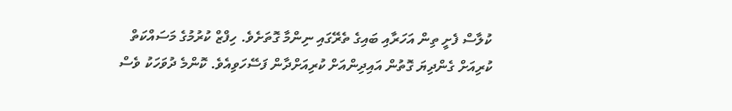ކުލާސް ފެށީ ތިން އަހަރާއި ބައިގެ ތެރޭގައި ނިންމާ ގޮތަށެވެ. ހިފްޒް ކުރުމުގެ މަސައްކަތް ކުރިއަށް ގެންދިޔަ ގޮތުން އައިދިންއަށް ކުރިއަށްދާން ފަސޭހަވިއެވެ. ކޮންމެ ދުވަހަކު ވެސް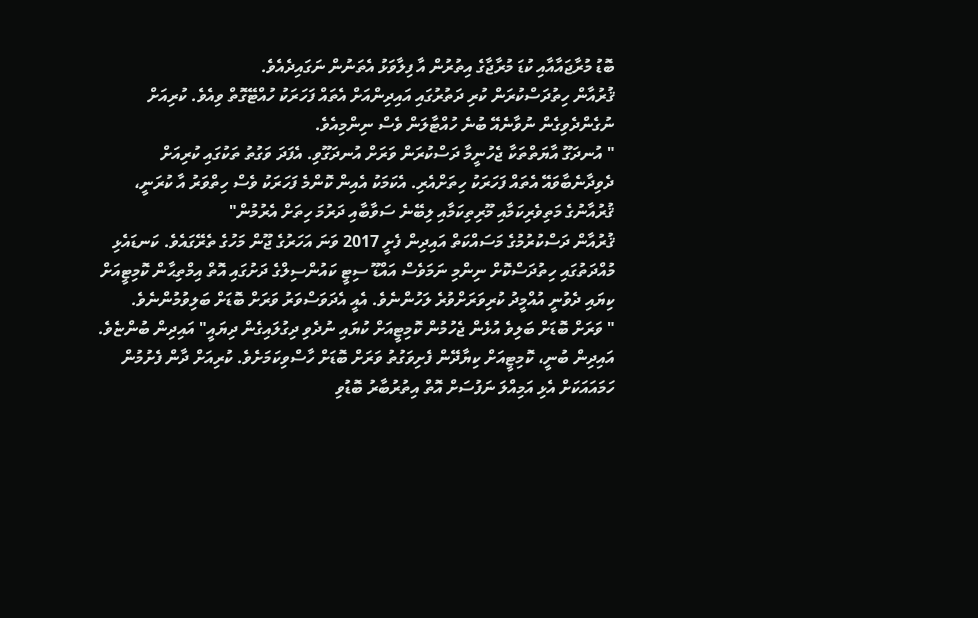ބޮޑު މުރާޖައާއާއި ކުޑަ މުރާޖާގެ އިތުރުން އާ ފިލާވަޅު އެތަނުން ނަގައިދެއެވެ.
ޤުރުއާން ހިތުދަސްކުރަން ކުރި ދަތުރުގައި އައިދިންއަށް އެތައް ފަހަރަކު ހުއްޓޭގޮތް ވިއެވެ. ކުރިއަށް ނުގެންދެވިގެން ނުވާނެއޭ ބުނެ ހުއްޓާލަން ވެސް ނިންމިއެވެ.
" އުނދަގޫ އާޔަތްތަކާ ޖެހުނީމާ ދަސްކުރަން ވަރަށް އުނދަގޫވި. އެފަދަ ވަގުތު ތަކުގައި ކުރިއަށް ދެވިދާނެބާވައޭ އެތައް ފަހަރަކު ހިތަށްއެރި. އެކަމަކު އެއިން ކޮންމެ ފަހަރަކު ވެސް ހިތްވަރު އާ ކުރަނީ، ޤުރުއާނުގެ މަތިވެރިކަމާއި މޫރިތިކަމާއި ލިބޭނެ ސަވާބާއި ދަރުމަ ހިތަށް އެރުމުން"
ޤުރުއާން ދަސްކުރުމުގެ މަސައްކަތް އައިދިން ފެށީ 2017 ވަނަ އަހަރުގެ ޖޫން މަހުގެ ތެރޭގައެވެ. ކަނޑައެޅި މުއްދަތުގައި ހިތުދަސްކޮށް ނިންމި ނަމަވެސް އައްޑޫ ސިޓީ ކައުންސިލްގެ ދަށުގައި އޮތް އިމްތިޙާން ކޮމިޓީއަށް ކިޔައި ދެވުނީ އުއްމީދު ކުރިވަރަށްވުރެ ލަހުންނެވެ. އެއީ އެދަވަސްވަރު ވަރަށް ބޮޑަށް ބަލިވުމުންނެވެ.
" ވަރަށް ބޮޑަށް ބަލިވެ އުޅެން ޖެހުމުން ކޮމިޓީއަށް ކުޔައި ނުދެވި ދިގުލައިގެން ދިޔައީ" އައިދިން ބުންޏެވެ.
އައިދިން ބުނީ، ކޮމިޓީއަށް ކިޔާދޭން ފެށިވަގުތު ވަރަށް ބޮޑަށް ހާސްވިކަމަށެވެ. ކުރިއަށް ދާން ފެށުމުން ހަމައައަކަށް އެޅި އަމިއްލަ ނަފުސަށް އޮތް އިތުރުބާރު ބޮޑުވި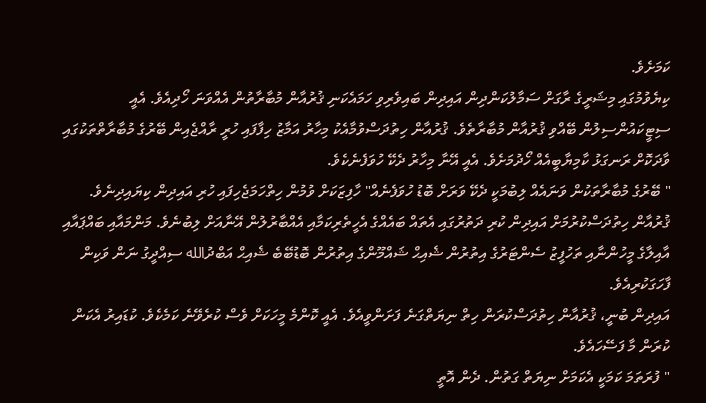ކަމަށެވެ.
ކިޔެވުމުގައި މިޝަރީގެ ރާގަށް ސަމާލުކަންދިން އައިދިން ބައިވެރިވި ހަމައެކަނި ޤުރުއާން މުބާރާތުން އެއްވަނަ ހޯދިއެވެ. އެއީ ސިޓީކައުންސިލުން ބޭއްވި ޤުރުއާން މުބާރާތެވެ. ޤުރުއާން ހިތުދަސްވުމާއެކު މިހާރު އަމާޒު ހިފާފައި ހުރީ ރާއްޖެއިން ބޭރުގެ މުބާރާތްތަކުގައި ވާދަކޮށް ރަނގަޅު ކާމިޔާބީއެއް ހޯދުމަށެވެ. އެއީ އޭނާ މިހާރު ދެކޭ ހުވަފެނެކެވެ.
" ބޭރުގެ މުބާރާތަކުން ވަނައެއް ލިބުމަކީ ދެކޭ ވަރަށް ބޮޑު ހުވަފެނެއް" ހާފިޒަކަށް ވުމުން ހިތްހަމަޖެހިފައި ހުރި އައިދިން ކިޔައިދިނެވެ.
ޤުރުއާން ހިތުދަސްކުރުމަށް އައިދިން ކުރި ދަތުރުގައި އެތައް ބައެއްގެ އެހީތެރިކަމާއި އެއްބާރުލުން އޭނާއަށް ލިބުނެވެ. މަންމައާއި ބައްޕައާއި އާއިލާގެ މީހުންނާއި ތަހުފީޒު ސެންޓަރުގެ އިތުރުން ޝެއިޙް ޝައްމޫންގެ އިތުރުން ބޮޑުބޭބެ ޝެއިޙް އަބްދުالله ސިއްދީގު ނަން ވަކިން ފާހަގަކުރިއެވެ.
އައިދިން ބުނީ، ޤުރުއާން ހިތުދަސްކުރަން ހިތް ނިޔަތްގަނެ ފަށަންވީއެވެ. އެއީ ކޮންމެ މީހަކަށް ވެސް ކުރެވޭނެ ކަމެކެވެ. ކުޑައިރު އެކަން ކުރަން މާ ފަސޭހައެވެ.
" ފުރަތަމަ ކަމަކީ އެކަމަށް ނިޔަތް ގަތުން. ދެން އޮތީ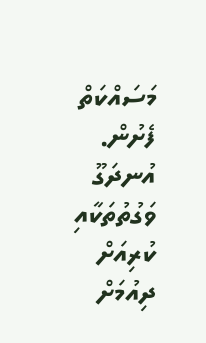މަސައްކަތް ފެށުން. އުނދަގޫ ވަގުތުތަކާއި ކުރިއަށް ދިއުމަށް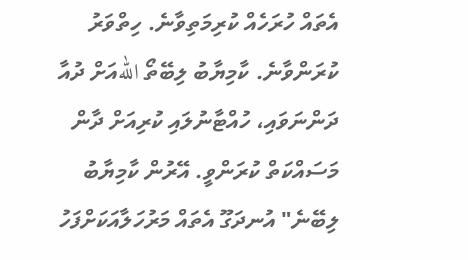އެތައް ހުރަހެއް ކުރިމަތިވާނެ. ހިތްވަރު ކުރަންވާނެ. ކާމިޔާބު ލިބޭތޯ اللهއަށް ދުއާ ދަންނަވައި، ހުއްޓާނުލައި ކުރިއަށް ދާން މަސައްކަތް ކުރަންވީ. އޭރުން ކާމިޔާބު ލިބޭނެ" އުނދަގޫ އެތައް މަރުހަލާއަކަށްފަހު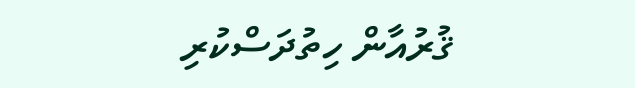ޤުރުއާން ހިތުދަސްކުރި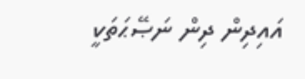އައިދިން ދިން ނަޞޭޙަތަކީ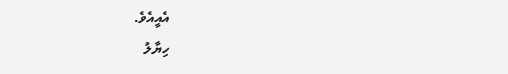އެއީއެވެ.
ހިޔާލު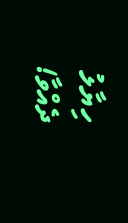ހިޔާލު ދެއްވާ!